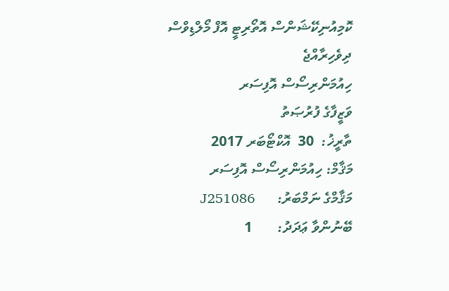ކޮމިއުނިކޭޝަންސް އޮތޯރިޓީ އޮފް މޯލްޑިވްސް
ދިވެހިރާއްޖެ
ހިއުމަންރިސޯސް އޮފިސަރ
ވަޒީފާގެ ފުރުޞަތު
ތާރީޚު:  30  އޮކްޓޯބަރ 2017
މަޤާމް: ހިއުމަންރިސޯސް އޮފިސަރ
މަޤާމްގެ ނަމްބަރު:      J251086
ބޭނުންވާ ޢަދަދު:       1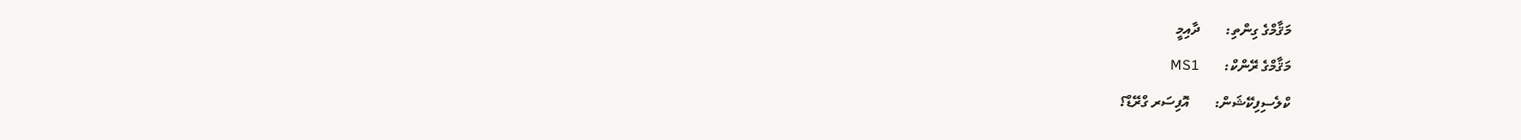މަޤާމްގެ ގިންތި:       ދާއިމީ
މަޤާމްގެ ރޭންކް:       MS1
ކްލެސިފިކޭޝަން:       އޮފިސަރ ގްރޭޑް؟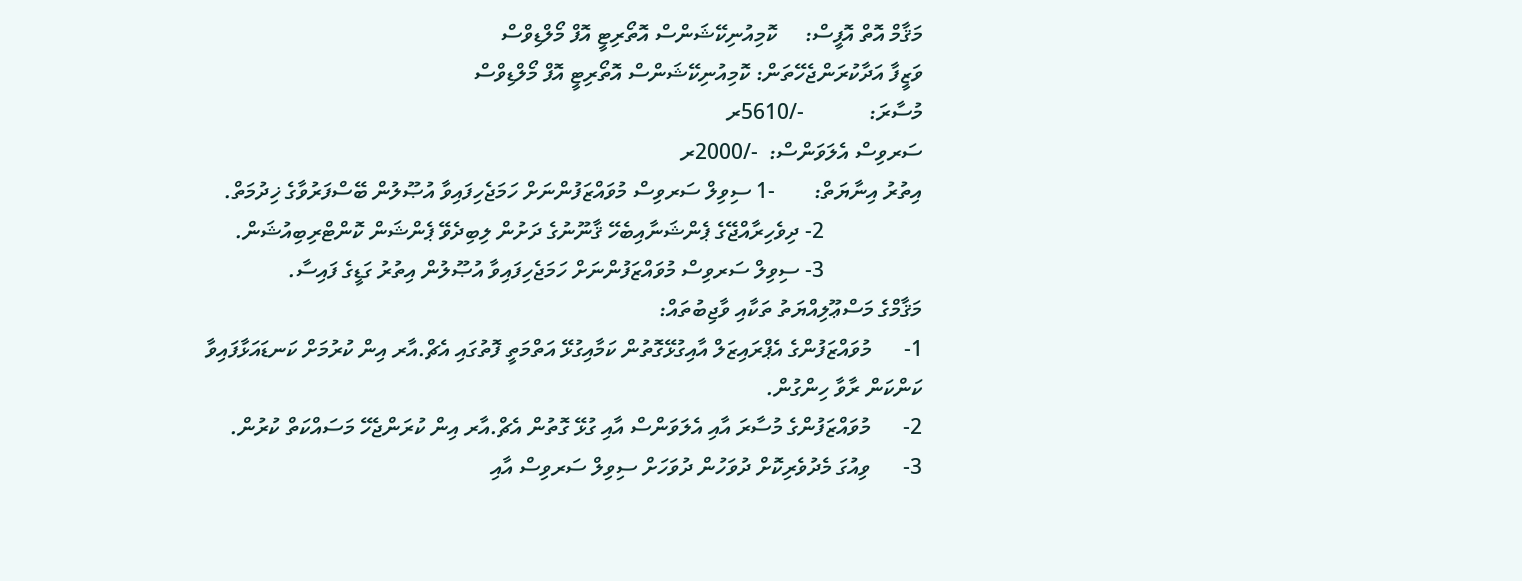މަޤާމް އޮތް އޮފީސް:     ކޮމިއުނިކޭޝަންސް އޮތޯރިޓީ އޮފް މޯލްޑިވްސް
ވަޒީފާ އަދާކުރަންޖެހޭތަން: ކޮމިއުނިކޭޝަންސް އޮތޯރިޓީ އޮފް މޯލްޑިވްސް
މުސާރަ:            -/5610ރ
ސަރވިސް އެލަވަންސް:  -/2000ރ
އިތުރު އިނާޔަތް:       -1 ސިވިލް ސަރވިސް މުވައްޒަފުންނަށް ހަމަޖެހިފައިވާ އުޞޫލުން ބޭސްފަރުވާގެ ޚިދުމަތް.
                  2- ދިވެހިރާއްޖޭގެ ޕެންޝަނާއިބެހޭ ޤާނޫނުގެ ދަށުން ލިބިދެވޭ ޕެންޝަން ކޮންޓްރިބިއުޝަން.
                  3- ސިވިލް ސަރވިސް މުވައްޒަފުންނަށް ހަމަޖެހިފައިވާ އުޞޫލުން އިތުރު ގަޑީގެ ފައިސާ.
މަޤާމްގެ މަސްޢޫލިއްޔަތު ތަކާއި ވާޖިބުތައް:
1-      މުވައްޒަފުންގެ އެޕްރައިޒަލް އާއިގުޅޭގޮތުން ކަމާއިގުޅޭ އަތްމަތީ ފޮތުގައި އެޗް.އާރ އިން ކުރުމަށް ކަނޑައަޅާފައިވާ ކަންކަން ރާވާ ހިންގުން.
2-      މުވައްޒަފުންގެ މުސާރަ އާއި އެލަވަންސް އާއި ގުޅޭ ގޮތުން އެޗް.އާރ އިން ކުރަންޖެހޭ މަސައްކަތް ކުރުން.
3-      ވިއުގަ މެދުވެރިކޮށް ދުވަހުން ދުވަހަށް ސިވިލް ސަރވިސް އާއި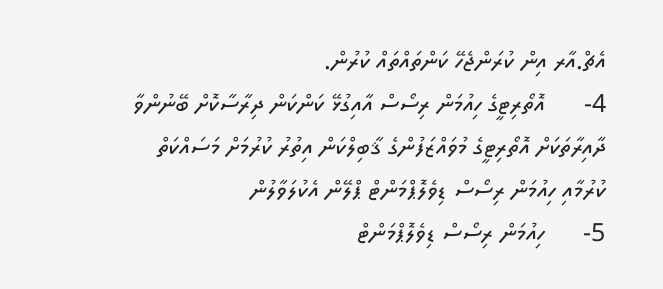އެޗް.އާރ އިން ކުރަންޖެހޭ ކަންތައްތައް ކުރުން.
4-      އޮތޯރިޓީގެ ހިއުމަން ރިސޯސް އާއިގުޅޭ ކަންކަން ދިރާސާކޮށް ބޭނުންވާ ދާއިރާތަކަށް އޮތޯރިޓީގެ މުވައްޒަފުންގެ ޤާބިލްކަން އިތުރު ކުރުމަށް މަސައްކަތް ކުރުމާއި ހިއުމަން ރިސޯސް ޑިވެލޮޕްމަންޓް ޕްލޭން އެކުލަވާލުން
5-      ހިއުމަން ރިސޯސް ޑިވެލޮޕްމަންޓް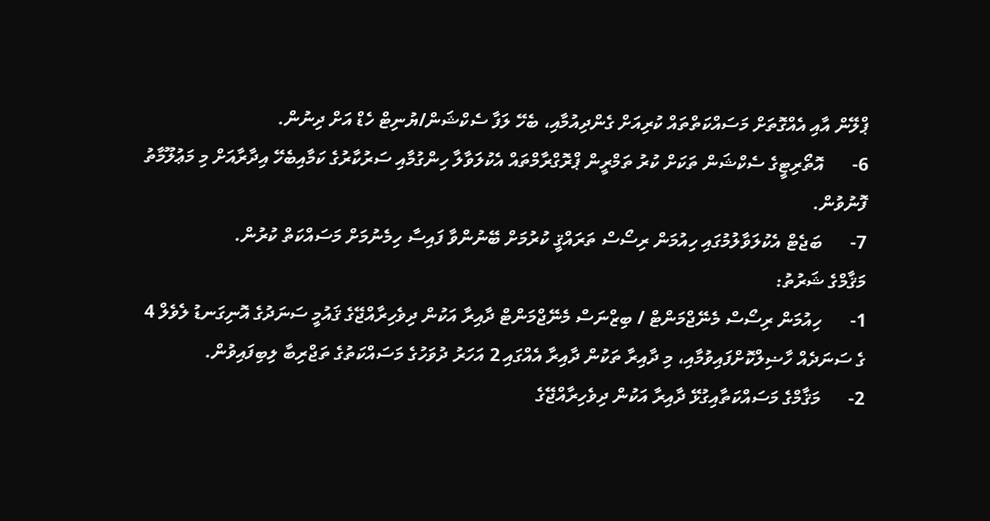ޕްލޭން އާއި އެއްގޮތަށް މަސައްކަތްތައް ކުރިއަށް ގެންދިއުމާއި، ބެހޭ ލަފާ ސެކްޝަން/ޔުނިޓް ހެޑް އަށް ދިނުން.
6-      އޮތޯރިޓީގެ ސެކްޝަން ތަކަށް ކުރު ތަމްރީން ޕްރޮގްރާމްތައް އެކުލަވާލާ ހިންގުމާއި ސަރުކާރުގެ ކަމާއިބެހޭ އިދާރާއަށް މި މަޢުލޫމާތު ފޮނުވުން.
7-      ބަޖެޓް އެކުލަވާލުމުގައި ހިއުމަން ރިސޯސް ތަރައްޤީ ކުރުމަށް ބޭނުންވާ ފައިސާ ހިމެނުމަށް މަސައްކަތް ކުރުން.
މަޤާމްގެ ޝަރުތު:
1-      ހިއުމަން ރިސޯސް މެނޭޖްމަންޓް / ބިޒްނަސް މެނޭޖްމަންޓް ދާއިރާ އަކުން ދިވެހިރާއްޖޭގެ ޤައުމީ ސަނަދުގެ އޮނިގަނޑު ލެވެލް 4 ގެ ސަނަދެއް ހާޟިލްކޮށްފައިވުމާއި، މި ދާއިރާ ތަކުން ދާއިރާ އެއްގައި 2 އަހަރު ދުވަހުގެ މަސައްކަތުގެ ތަޖްރިބާ ލިބިފައިވުން.
2-      މަޤާމްގެ މަސައްކަތާއިގުޅޭ ދާއިރާ އަކުން ދިވެހިރާއްޖޭގެ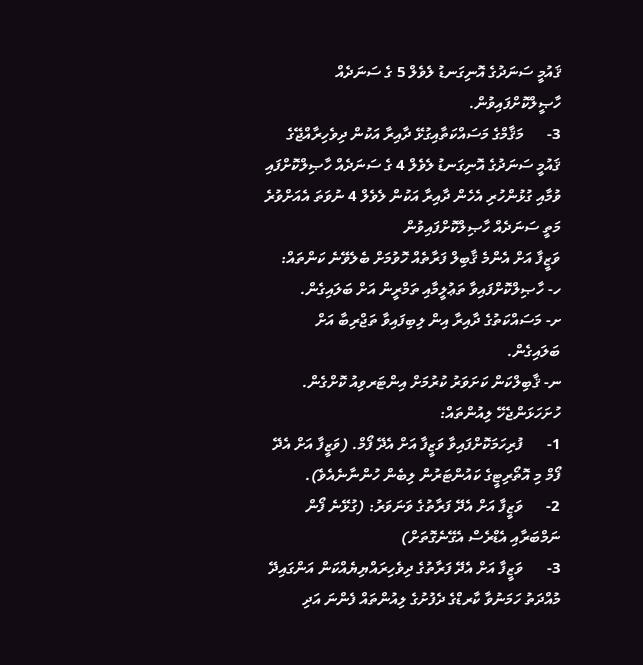ޤައުމީ ސަނަދުގެ އޮނިގަނޑު ލެވެލް 5 ގެ ސަނަދެއް ހާޞީލްކޮށްފައިވުން.
3-      މަޤާމްގެ މަސައްކަތާއިގުޅޭ ދާއިރާ އަކުން ދިވެހިރާއްޖޭގެ ޤައުމީ ސަނަދުގެ އޮނިގަނޑު ލެވެލް 4 ގެ ސަނަދެއް ހާޞިލްކޮށްފައި ވުމާއި ގުޅުންހުރި އެހެން ދާއިރާ އަކުން ލެވެލް 4 ނުވަތަ އެއަށްވުރެ މަތީ ސަނަދެއް ހާޞިލްކޮށްފައިވުން
ވަޒީފާ އަށް އެންމެ ޤާބިލް ފަރާތެއް ހޮވުމަށް ބެލެވޭނެ ކަންތައް:
ހ- ހާޞިލްކޮށްފައިވާ ތަޢުލީމާއި ތަމްރީން އަށް ބަލައިގެން.
ށ- މަސައްކަތުގެ ދާއިރާ އިން ލިބިފައިވާ ތަޖްރިބާ އަށް ބަލައިގެން.
ނ- ޤާބިލްކަން ކަށަވަރު ކުރުމަށް އިންޓަރވިއު ކޮށްގެން.
ހުށަހަޅަންޖެހޭ ލިއުންތައް:
1-      ފުރިހަމަކޮށްފައިވާ ވަޒީފާ އަށް އެދޭ ފޯމް. (ވަޒީފާ އަށް އެދޭ ފޯމް މި އޮތޯރިޓީގެ ކައުންޓަރުން ލިބެން ހުންނާނެއެވެ).
2-      ވަޒީފާ އަށް އެދޭ ފަރާތުގެ ވަނަވަރު: (ގުޅޭނެ ފޯން ނަމްބަރާއި އެޑްރެސް އެގޭނެގޮތަށް)
3-      ވަޒީފާ އަށް އެދޭ ފަރާތުގެ ދިވެހިރައްޔިޔެއްކަން އަންގައިދޭ މުއްދަތު ހަމަނުވާ ކާރޑްގެ ދެފުށުގެ ލިއުންތައް ފެންނަ އަދި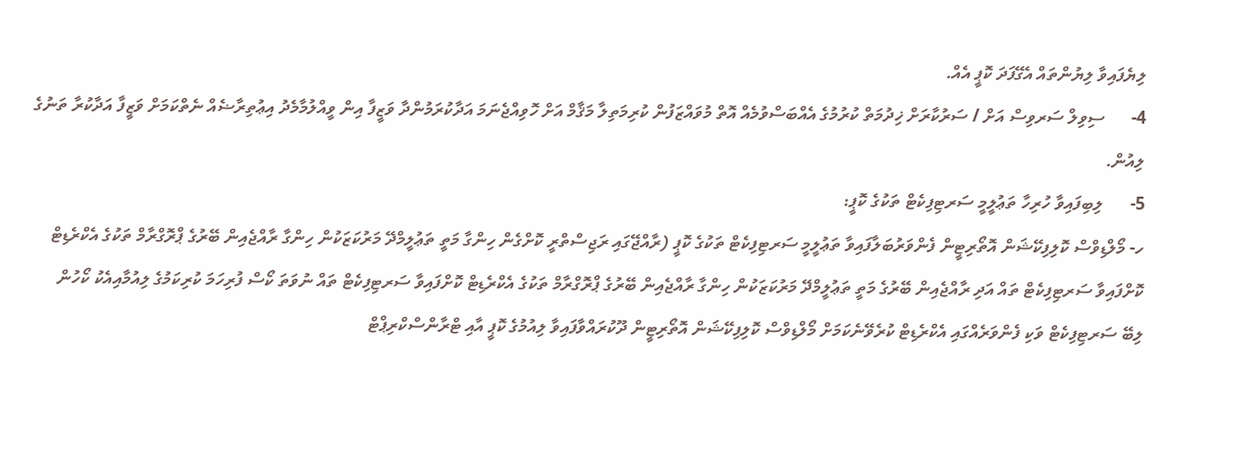ލިޔެފައިވާ ލިޔުންތައް އެގޭފަދަ ކޮޕީ އެއް.
4-      ސިވިލް ސަރވިސް އަށް / ސަރުކާރަށް ޚިދުމަތް ކުރުމުގެ އެއްބަސްވުމެއް އޮތް މުވައްޒަފުން ކުރިމަތިލާ މަޤާމް އަށް ހޮވިއްޖެނަމަ އަދާކުރަމުންދާ ވަޒީފާ އިން ވީއްލުމާމެދު އިޢުތިރާޟެއް ނެތްކަމަށް ވަޒީފާ އަދާކުރާ ތަނުގެ ލިއުން.
5-      ލިބިފައިވާ ހުރިހާ ތަޢުލީމީ ސަރޓިފިކެޓް ތަކުގެ ކޮޕީ:
ހ- މޯލްޑިވްސް ކޮލިފިކޭޝަން އޮތޯރިޓީން ފެންވަރުބަލާފައިވާ ތަޢުލީމީ ސަރޓިފިކެޓް ތަކުގެ ކޮޕީ (ރާއްޖޭގައި ރަޖިސްތްރީ ކޮށްގެން ހިންގާ މަތީ ތަޢުލީމްދޭ މަރުކަޒަކުން ހިންގާ ރާއްޖެއިން ބޭރުގެ ޕްރޮގްރާމް ތަކުގެ އެކްރެޑިޓް ކޮށްފައިވާ ސަރޓިފިކެޓް ތައް އަދި ރާއްޖެއިން ބޭރުގެ މަތީ ތަޢުލީމްދޭ މަރުކަޒަކުން ހިންގާ ރާއްޖެއިން ބޭރުގެ ޕްރޮގްރާމް ތަކުގެ އެކްރެޑިޓް ކޮށްފައިވާ ސަރޓިފިކެޓް ތައް ނުވަތަ ކޯސް ފުރިހަމަ ކުރިކަމުގެ ލިއުމާއިއެކު ކޯހުން ލިބޭ ސަރޓިފިކެޓް ވަކި ފެންވަރެއްގައި އެކްރެޑިޓް ކުރެވޭނެކަމަށް މޯލްޑިވްސް ކޮލިފިކޭޝަން އޮތޯރިޓީން ދޫކުރައްވާފައިވާ ލިއުމުގެ ކޮޕީ އާއި ޓްރާންސްކްރިޕްޓް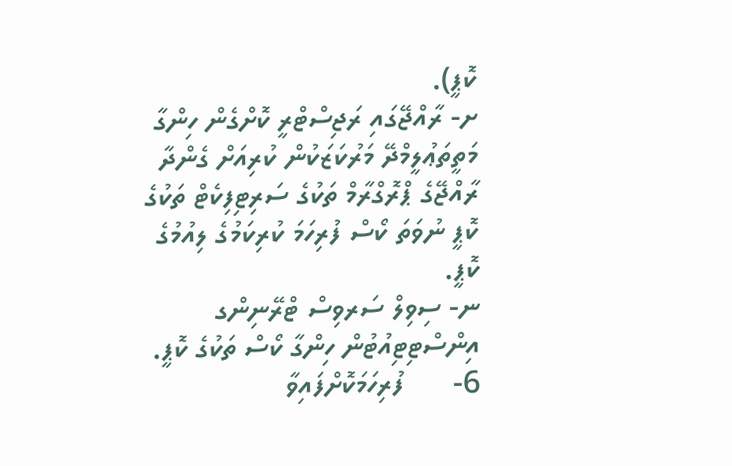ކޮޕީ).
ށ- ރާއްޖޭގައި ރަޖިސްޓްރީ ކޮށްގެން ހިންގާ މަތީތަޢުލީމްދޭ މަރުކަޒަކުން ކުރިއަށް ގެންދާ ރާއްޖޭގެ ޕްރޮގްރާމް ތަކުގެ ސަރިޓިފިކެޓް ތަކުގެ ކޮޕީ ނުވަތަ ކޯސް ފުރިހަމަ ކުރިކަމުގެ ލިއުމުގެ ކޮޕީ.
ނ- ސިވިލް ސަރވިސް ޓްރޭނިންގ އިންސްޓިޓިއުޓުން ހިންގާ ކޯސް ތަކުގެ ކޮޕީ.
6-      ފުރިހަމަކޮށްފައިވާ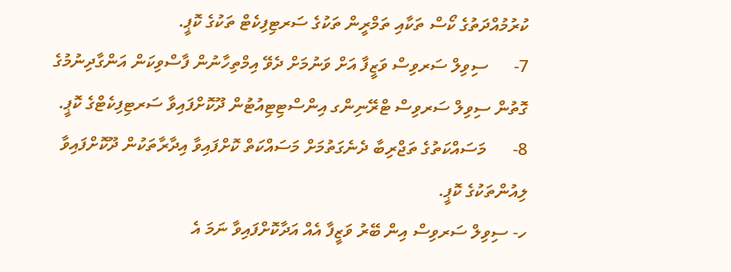ކުރުމުއްދަތުގެ ކޯސް ތަކާއި ތަމްރީން ތަކުގެ ސަރޓިފިކެޓް ތަކުގެ ކޮޕީ.
7-      ސިވިލް ސަރވިސް ވަޒީފާ އަށް ވަނުމަށް ދެވޭ އިމްތިހާނުން ފާސްވިކަން އަންގާދިނުމުގެ ގޮތުން ސިވިލް ސަރވިސް ޓްރޭނިންގ އިންސްޓިޓިއުޓުން ދޫކޮށްފައިވާ ސަރޓިފިކެޓްގެ ކޮޕީ.
8-      މަސައްކަތުގެ ތަޖްރިބާ ދެނެގަތުމަށް މަސައްކަތް ކޮށްފައިވާ އިދާރާތަކުން ދޫކޮށްފައިވާ ލިއުންތަކުގެ ކޮޕީ.
ހ- ސިވިލް ސަރވިސް އިން ބޭރު ވަޒީފާ އެއް އަދާކޮށްފައިވާ ނަމަ އެ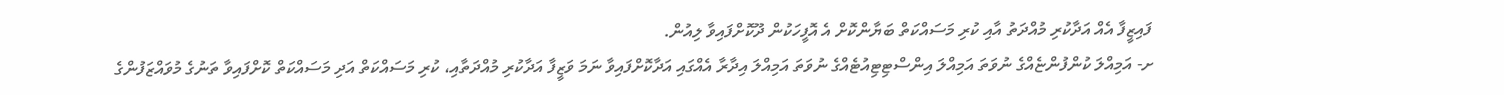ފައިޒީފާ އެއް އަދާކުރި މުއްދަތު އާއި ކުރި މަސައްކަތް ބަޔާންކޮށް އެ އޮފީހަކުން ދޫކޮށްފައިވާ ލިއުން.
ށ- އަމިއްލަ ކުންފުންޏެއްގެ ނުވަތަ އަމިއްލަ އިންސްޓިޓިއުޓެއްގެ ނުވަތަ އަމިއްލަ އިދާރާ އެއްގައި އަދާކޮށްފައިވާ ނަމަ ވަޒީފާ އަދާކުރި މުއްދަތާއި، ކުރި މަސައްކަތް އަދި މަސައްކަތް ކޮށްފައިވާ ތަނުގެ މުވައްޒަފުންގެ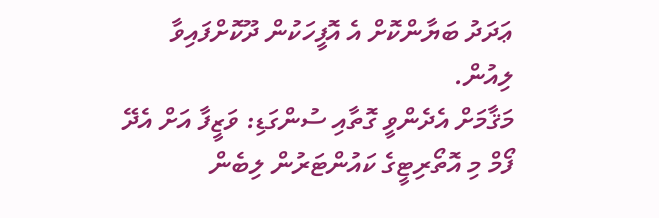ޢަދަދު ބަޔާންކޮށް އެ އޮފީހަކުން ދޫކޮށްފައިވާ ލިއުން.
މަޤާމަށް އެދެންވީ ގޮތާއި ސުންގަޑި: ވަޒީފާ އަށް އެދޭ ފޯމް މި އޮތޯރިޓީގެ ކައުންޓަރުން ލިބެން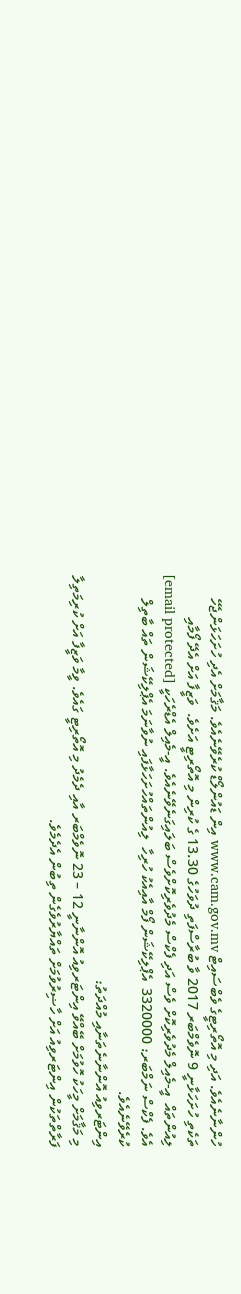ހުންނާނެއެވެ. އަދި މި އޮތޯރިޓީގެ ވެބްސައިޓް www.cam.gov.mv އިން ޑައުންލޯޑް ކުރެވޭނެއެވެ. މަޤާމަށް އެދި ހުށަހަޅަންޖެހޭ ތަކެތި ހުށަހަޅާނީ 9 ނޮވެމްބަރ 2017 ވާ ބުރާސްފަތި ދުވަހުގެ 13.30 ގެ ކުރިން މި އޮތޯރިޓީ އަށެވެ.  ވަޒީފާ އަށް އެދޭ ފޯމާއި ލިއުންތައް  އީ-މެއިލް މެދުވެރިކޮށް ވެސް އަދި ފެކްސް މެދުވެރިކޮށްވެސް ބަލައިގަނެވޭނެއެވެ. އީ-މެއިލް އެޑްރެހަކީ [email protected] އެވެ. ފެކްސް ނަމްބަރ: 3320000  އެޕްލިކޭޝަން ފޯމް އާއިއެކު ހުރިހާ  ލިއުންތައްހުށަހަޅާފައި ނުވާނަމަ އެޕްލިކޭޝަން ތައް ބާތިލް ކުރެވޭނެއެވެ.
އިންޓަރވިއު އޮންނާނެތަނާއި މުއްދަތު:
މި މަޤާމަށް މީހަކު ހޮވުމަށް ބޭއްވޭ އިންޓަރވިއު އޮންނާނީ 12 – 23 ނޮވެމްބަރ އާއި ދެމެދު މި އޮތޯރިޓީ ގައެވެ. ވީމާ ވަޒީފާ އަށް ކުރިމަތިލާ ފަރާތްތަކުން އިންޓަރވިއު އަށް ހާޟިރުވުމަށް ތައްޔާރުވެގެން ތިބުން އެދެމެވެ.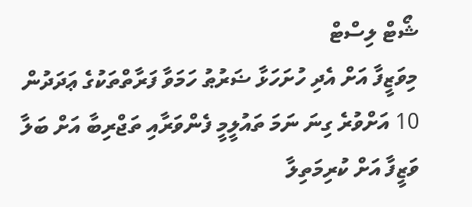ޝޯޓް ލިސްޓް
މިވަޒީފާ އަށް އެދި ހުށަހަޅާ ޟަރުޠު ހަމަވާ ފަރާތްތަކުގެ ޢަދަދުން 10 އަށްވުރެ ގިނަ ނަމަ ތައުލީމީ ފެންވަރާއި ތަޖްރިބާ އަށް ބަލާ ވަޒީފާ އަށް ކުރިމަތިލާ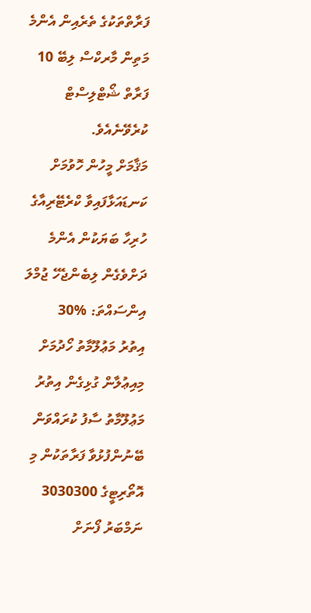ފަރާތްތަކުގެ ތެރެއިން އެންމެ މަތިން މާރކްސް ލިބޭ 10 ފަރާތް ޝޯޓްލިސްޓް ކުރެވޭނެއެވެ.
މަޤާމަށް މީހުން ހޮވުމަށް ކަނޑައަޅާފައިވާ ކްރެޓޭރިއާގެ ހުރިހާ ބަޔަކުން އެންމެ ދަށްވެގެން ލިބެންޖެހޭ ޖުމްލަ އިންސައްތަ: %30
އިތުރު މަޢުލޫމާތު ހޯދުމަށް
މިއިޢުލާން ގުޅިގެން އިތުރު މަޢުލޫމާތު ސާފު ކުރައްވަން ބޭނުންފުޅުވާ ފަރާތަކުން މި އޮތޯރިޓީގެ 3030300 ނަމްބަރު ފޯނަށް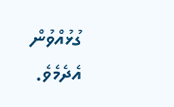ގުޅުއްވުން އެދެމެވެ.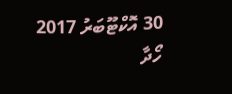30 އޮކްޓޫބަރު 2017
ހޯދާ